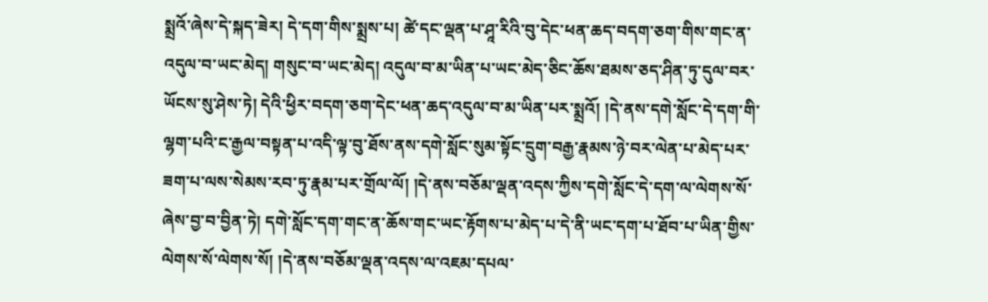སྨྲའོ་ཞེས་དེ་སྐད་ཟེར། དེ་དག་གིས་སྨྲས་པ། ཚེ་དང་ལྡན་པ་ཤཱ་རིའི་བུ་དེང་ཕན་ཆད་བདག་ཅག་གིས་གང་ན་འདུལ་བ་ཡང་མེད། གསུང་བ་ཡང་མེད། འདུལ་བ་མ་ཡིན་པ་ཡང་མེད་ཅིང་ཆོས་ཐམས་ཅད་ཤིན་ཏུ་དུལ་བར་ཡོངས་སུ་ཤེས་ཏེ། དེའི་ཕྱིར་བདག་ཅག་དེང་ཕན་ཆད་འདུལ་བ་མ་ཡིན་པར་སྨྲའོ། །དེ་ནས་དགེ་སློང་དེ་དག་གི་ལྷག་པའི་ང་རྒྱལ་བསྟན་པ་འདི་ལྟ་བུ་ཐོས་ནས་དགེ་སློང་སུམ་སྟོང་དྲུག་བརྒྱ་རྣམས་ཉེ་བར་ལེན་པ་མེད་པར་ཟག་པ་ལས་སེམས་རབ་ཏུ་རྣམ་པར་གྲོལ་ལོ། །དེ་ནས་བཅོམ་ལྡན་འདས་ཀྱིས་དགེ་སློང་དེ་དག་ལ་ལེགས་སོ་ཞེས་བྱ་བ་བྱིན་ཏེ། དགེ་སློང་དག་གང་ན་ཆོས་གང་ཡང་རྟོགས་པ་མེད་པ་དེ་ནི་ཡང་དག་པ་ཐོབ་པ་ཡིན་གྱིས་ལེགས་སོ་ལེགས་སོ། །དེ་ནས་བཅོམ་ལྡན་འདས་ལ་འཇམ་དཔལ་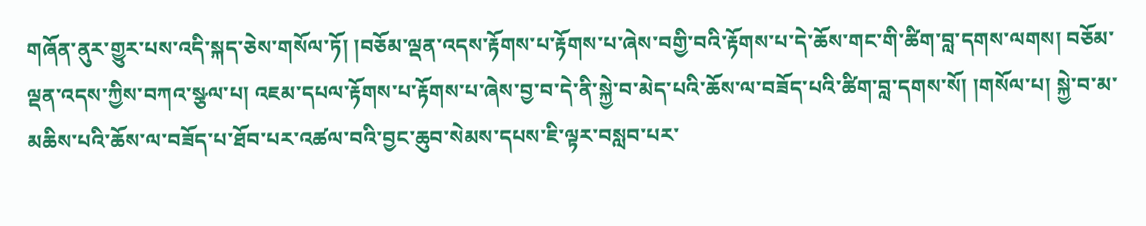གཞོན་ནུར་གྱུར་པས་འདི་སྐད་ཅེས་གསོལ་ཏོ། །བཅོམ་ལྡན་འདས་རྟོགས་པ་རྟོགས་པ་ཞེས་བགྱི་བའི་རྟོགས་པ་དེ་ཆོས་གང་གི་ཚིག་བླ་དགས་ལགས། བཅོམ་ལྡན་འདས་ཀྱིས་བཀའ་སྩལ་པ། འཇམ་དཔལ་རྟོགས་པ་རྟོགས་པ་ཞེས་བྱ་བ་དེ་ནི་སྐྱེ་བ་མེད་པའི་ཆོས་ལ་བཟོད་པའི་ཚིག་བླ་དགས་སོ། །གསོལ་པ། སྐྱེ་བ་མ་མཆིས་པའི་ཆོས་ལ་བཟོད་པ་ཐོབ་པར་འཚལ་བའི་བྱང་ཆུབ་སེམས་དཔས་ཇི་ལྟར་བསླབ་པར་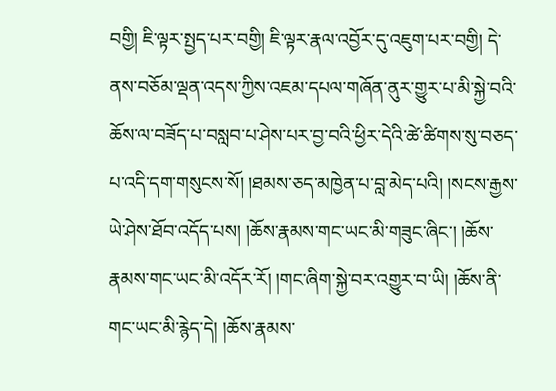བགྱི། ཇི་ལྟར་སྤྱད་པར་བགྱི། ཇི་ལྟར་རྣལ་འབྱོར་དུ་འཇུག་པར་བགྱི། དེ་ནས་བཅོམ་ལྡན་འདས་ཀྱིས་འཇམ་དཔལ་གཞོན་ནུར་གྱུར་པ་མི་སྐྱེ་བའི་ཆོས་ལ་བཟོད་པ་བསླབ་པ་ཤེས་པར་བྱ་བའི་ཕྱིར་དེའི་ཚེ་ཚིགས་སུ་བཅད་པ་འདི་དག་གསུངས་སོ། །ཐམས་ཅད་མཁྱེན་པ་བླ་མེད་པའི། །སངས་རྒྱས་ཡེ་ཤེས་ཐོབ་འདོད་པས། །ཆོས་རྣམས་གང་ཡང་མི་གཟུང་ཞིང་། །ཆོས་རྣམས་གང་ཡང་མི་འདོར་རོ། །གང་ཞིག་སྐྱེ་བར་འགྱུར་བ་ཡི། །ཆོས་ནི་གང་ཡང་མི་རྙེད་དེ། །ཆོས་རྣམས་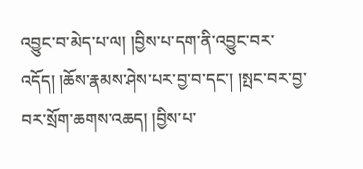འབྱུང་བ་མེད་པ་ལ། །བྱིས་པ་དག་ནི་འབྱུང་བར་འདོད། །ཆོས་རྣམས་ཤེས་པར་བྱ་བ་དང་། །སྤང་བར་བྱ་བར་སྲོག་ཆགས་འཆད། །བྱིས་པ་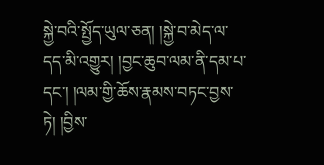སྐྱེ་བའི་སྤྱོད་ཡུལ་ཅན། །སྐྱེ་བ་མེད་ལ་དད་མི་འགྱུར། །བྱང་ཆུབ་ལམ་ནི་དམ་པ་དང་། །ལམ་གྱི་ཆོས་རྣམས་བཏང་བྱས་ཏེ། །བྱིས་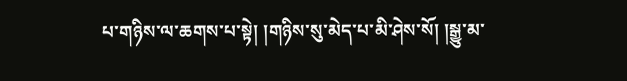པ་གཉིས་ལ་ཆགས་པ་སྟེ། །གཉིས་སུ་མེད་པ་མི་ཤེས་སོ། །སྒྱུ་མ་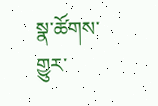སྣ་ཚོགས་གྱུར་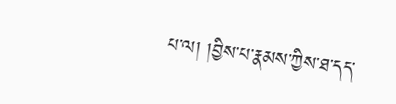པ་ལ། །བྱིས་པ་རྣམས་ཀྱིས་ཐ་དད་